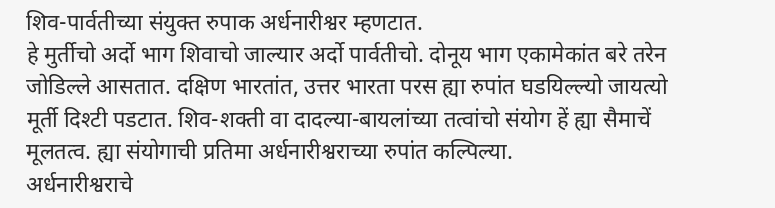शिव-पार्वतीच्या संयुक्त रुपाक अर्धनारीश्वर म्हणटात.
हे मुर्तीचो अर्दो भाग शिवाचो जाल्यार अर्दो पार्वतीचो. दोनूय भाग एकामेकांत बरे तरेन जोडिल्ले आसतात. दक्षिण भारतांत, उत्तर भारता परस ह्या रुपांत घडयिल्ल्यो जायत्यो मूर्ती दिश्टी पडटात. शिव-शक्ती वा दादल्या-बायलांच्या तत्वांचो संयोग हें ह्या सैमाचें मूलतत्व. ह्या संयोगाची प्रतिमा अर्धनारीश्वराच्या रुपांत कल्पिल्या.
अर्धनारीश्वराचे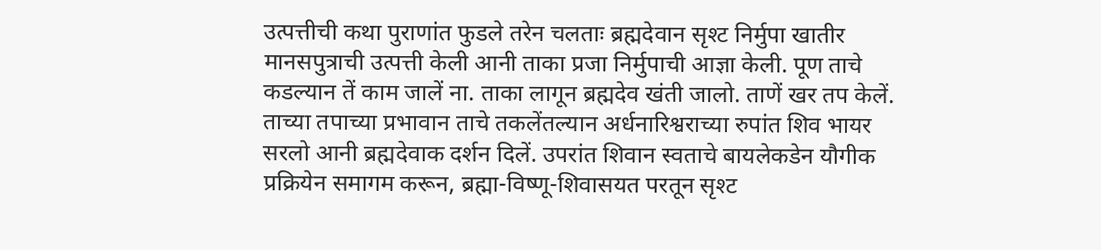उत्पत्तीची कथा पुराणांत फुडले तरेन चलताः ब्रह्मदेवान सृश्ट निर्मुपा खातीर मानसपुत्राची उत्पत्ती केली आनी ताका प्रजा निर्मुपाची आज्ञा केली. पूण ताचे कडल्यान तें काम जालें ना. ताका लागून ब्रह्मदेव खंती जालो. ताणें खर तप केलें. ताच्या तपाच्या प्रभावान ताचे तकलेंतल्यान अर्धनारिश्वराच्या रुपांत शिव भायर सरलो आनी ब्रह्मदेवाक दर्शन दिलें. उपरांत शिवान स्वताचे बायलेकडेन यौगीक प्रक्रियेन समागम करून, ब्रह्मा-विष्णू-शिवासयत परतून सृश्ट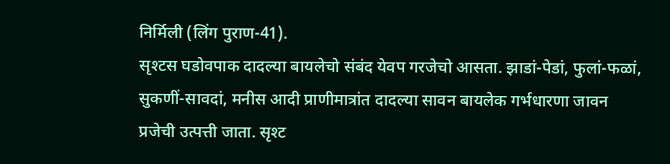निर्मिली (लिंग पुराण-41).
सृश्टस घडोवपाक दादल्या बायलेचो संबंद येवप गरजेचो आसता. झाडां-पेडां, फुलां-फळां, सुकणीं-सावदां, मनीस आदी प्राणीमात्रांत दादल्या सावन बायलेक गर्भधारणा जावन प्रजेची उत्पत्ती जाता. सृश्ट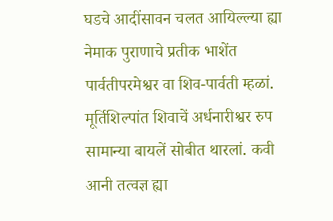घडचे आदींसावन चलत आयिल्ल्या ह्या नेमाक पुराणाचे प्रतीक भाशेंत पार्वतीपरमेश्वर वा शिव-पार्वती म्हळां.
मूर्तिशिल्पांत शिवाचें अर्धनारीश्वर रुप सामान्या बायलें सोबीत थारलां. कवी आनी तत्वज्ञ ह्या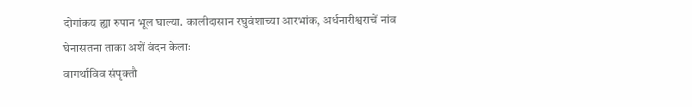दोगांकय ह्या रुपान भूल घाल्या. कालीदासान रघुवंशाच्या आरभांक, अर्धनारीश्वराचें नांव घेनासतना ताका अशें वंदन केलाः
वागर्थाविव संपृक्तौ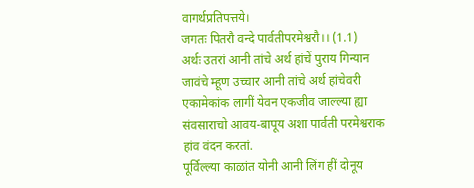वागर्थप्रतिपत्तये।
जगतः पितरौ वन्दे पार्वतीपरमेश्वरौ।। (1.1)
अर्थः उतरां आनी तांचे अर्थ हांचें पुराय गिन्यान जावंचे म्हूण उच्चार आनी तांचे अर्थ हांचेवरी एकामेकांक लागीं येवन एकजीव जाल्ल्या ह्या संवसाराचो आवय-बापूय अशा पार्वती परमेश्वराक हांव वंदन करतां.
पूर्विल्ल्या काळांत योनी आनी लिंग हीं दोनूय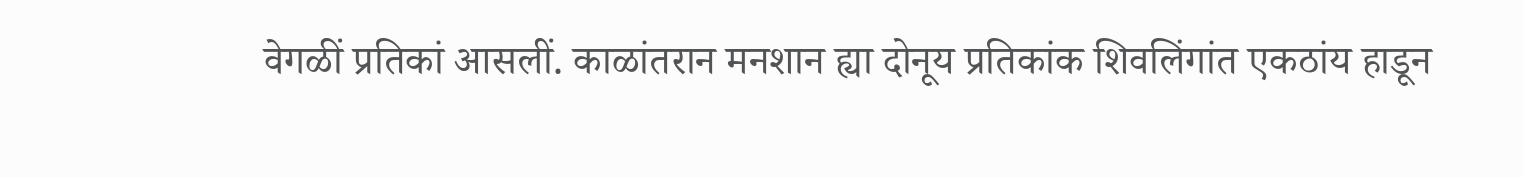वेगळीं प्रतिकां आसलीं. काळांतरान मनशान ह्या दोनूय प्रतिकांक शिवलिंगांत एकठांय हाडून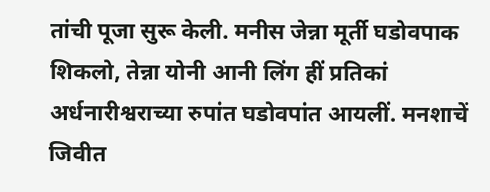तांची पूजा सुरू केली. मनीस जेन्ना मूर्ती घडोवपाक शिकलो, तेन्ना योनी आनी लिंग हीं प्रतिकां अर्धनारीश्वराच्या रुपांत घडोवपांत आयलीं. मनशाचें जिवीत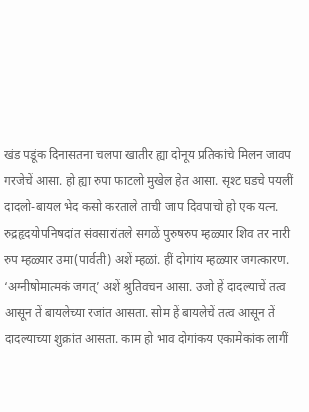खंड पडूंक दिनासतना चलपा खातीर ह्या दोनूय प्रतिकांचे मिलन जावप गरजेचें आसा. हो ह्या रुपा फाटलो मुखेल हेत आसा. सृश्ट घडचे पयलीं दादलो-बायल भेद कसो करताले ताची जाप दिवपाचो हो एक यत्न.
रुद्रहृदयोपनिषदांत संवसारांतले सगळें पुरुषरुप म्हळ्यार शिव तर नारी रुप म्हळ्यार उमा(पार्वती) अशें म्हळां. हीं दोगांय म्हळ्यार जगत्कारण. ‘अग्नीषोमात्मकं जगत्’ अशें श्रुतिवचन आसा. उजो हें दादल्याचें तत्व आसून तें बायलेच्या रजांत आसता. सोम हें बायलेचें तत्व आसून तें दादल्याच्या शुक्रांत आसता. काम हो भाव दोगांकय एकामेकांक लागीं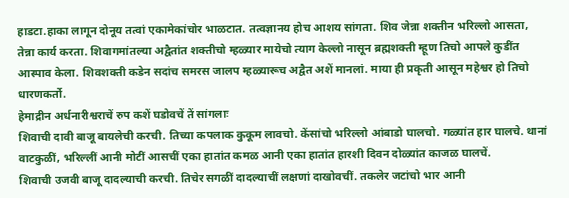हाडटा.हाका लागून दोनूय तत्वां एकामेकांचोर भाळटात. तत्वज्ञानय होच आशय सांगता. शिव जेन्ना शक्तीन भरिल्लो आसता, तेन्ना कार्य करता. शिवागमांतल्या अद्वैतांत शक्तीचो म्हळ्यार मायेचो त्याग केल्लो नासून ब्रह्मशक्ती म्हूण तिचो आपले कुडींत आस्पाव केला. शिवशक्ती कडेन सदांच समरस जालप म्हळ्यारूच अद्वैत अशें मानलां. माया ही प्रकृती आसून महेश्वर हो तिचो धारणकर्तो.
हेमाद्रीन अर्धनारीश्वराचें रुप कशें घडोवचें तें सांगलाः
शिवाची दावी बाजू बायलेची करची. तिच्या कपलाक कुकूम लावचो. केंसांचो भरिल्लो आंबाडो घालचो. गळ्यांत हार घालचे. थानां वाटकुळीं, भरिल्लीं आनी मोटीं आसचीं एका हातांत कमळ आनी एका हातांत हारशी दिवन दोळ्यांत काजळ घालचें.
शिवाची उजवी बाजू दादल्याची करची. तिचेर सगळीं दादल्याचीं लक्षणां दाखोवचीं. तकलेर जटांचो भार आनी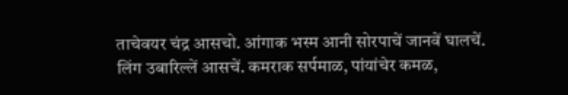ताचेवयर चंद्र आसचो. आंगाक भस्म आनी सोरपाचें जानवें घालचें. लिंग उबारिल्लें आसचें. कमराक सर्पमाळ, पांयांचेर कमळ,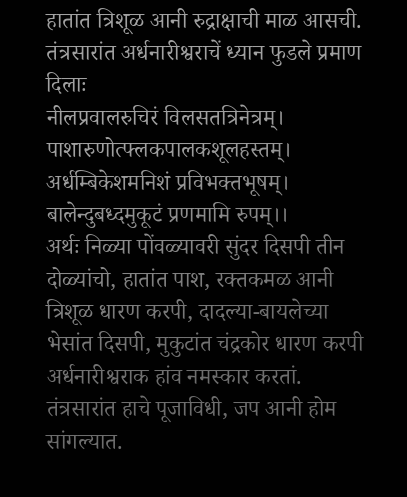हातांत त्रिशूळ आनी रुद्राक्षाची माळ आसची.
तंत्रसारांत अर्धनारीश्वराचें ध्यान फुडले प्रमाण दिलाः
नीलप्रवालरुचिरं विलसतत्रिनेत्रम्।
पाशारुणोत्फ्लकपालकशूलहस्तम्।
अर्धम्बिकेशमनिशं प्रविभक्तभूषम्।
बालेन्दुबध्दमुकूटं प्रणमामि रुपम्।।
अर्थः निळ्या पोंवळ्यावरी सुंदर दिसपी तीन दोळ्यांचो, हातांत पाश, रक्तकमळ आनी त्रिशूळ धारण करपी, दादल्या-बायलेच्या भेसांत दिसपी, मुकुटांत चंद्रकोर धारण करपी अर्धनारीश्वराक हांव नमस्कार करतां.
तंत्रसारांत हाचे पूजाविधी, जप आनी होम सांगल्यात.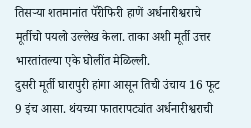तिसऱ्या शतमानांत पॅरीफिरी हाणें अर्धनारीश्वराचे मूर्तीचो पयलो उल्लेख केला. ताका अशी मूर्ती उत्तर भारतांतल्या एके घोलींत मेळिल्ली.
दुसरी मूर्ती घारापुरी हांगा आसून तिची उंचाय 16 फूट 9 इंच आसा. थंयच्या फातरापट्यांत अर्धनारीश्वराची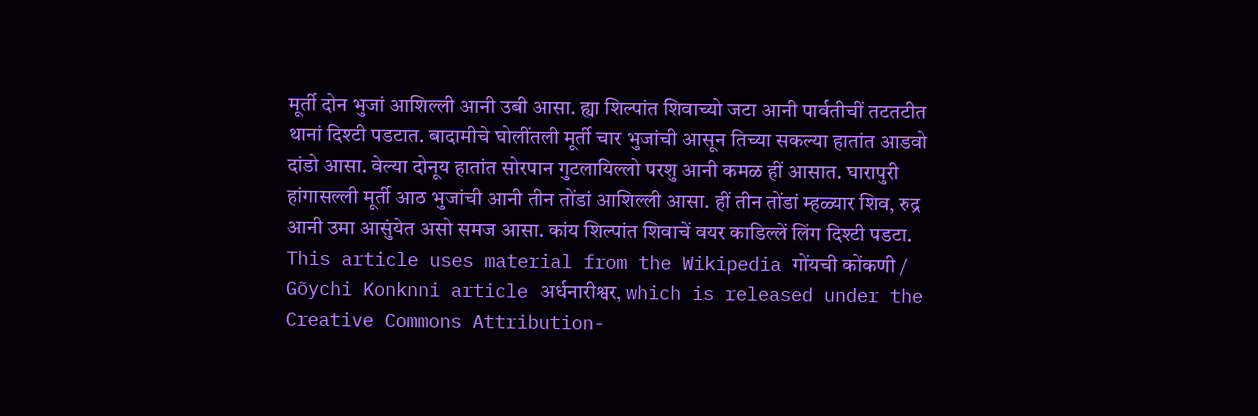मूर्ती दोन भुजां आशिल्ली आनी उबी आसा. ह्या शिल्पांत शिवाच्यो जटा आनी पार्वतीचीं तटतटीत थानां दिश्टी पडटात. बादामीचे घोलींतली मूर्ती चार भुजांची आसून तिच्या सकल्या हातांत आडवो दांडो आसा. वेल्या दोनूय हातांत सोरपान गुटलायिल्लो परशु आनी कमळ हीं आसात. घारापुरी हांगासल्ली मूर्ती आठ भुजांची आनी तीन तोंडां आशिल्ली आसा. हीं तीन तोंडां म्हळ्यार शिव, रुद्र आनी उमा आसुंयेत असो समज आसा. कांय शिल्पांत शिवाचें वयर काडिल्लें लिंग दिश्टी पडटा.
This article uses material from the Wikipedia गोंयची कोंकणी / Gõychi Konknni article अर्धनारीश्वर, which is released under the Creative Commons Attribution-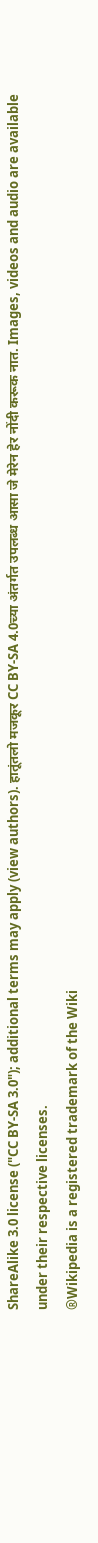ShareAlike 3.0 license ("CC BY-SA 3.0"); additional terms may apply (view authors). हातूंतलो मजकूर CC BY-SA 4.0च्या अंतर्गत उपलब्ध आसा जे मेरेन हेर नोंदी करूक नात. Images, videos and audio are available under their respective licenses.
®Wikipedia is a registered trademark of the Wiki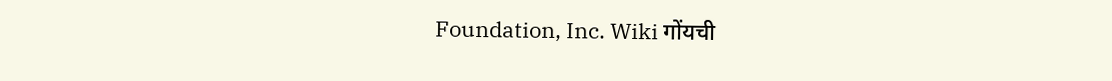Foundation, Inc. Wiki गोंयची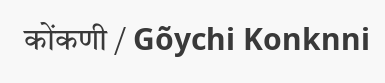कोंकणी / Gõychi Konknni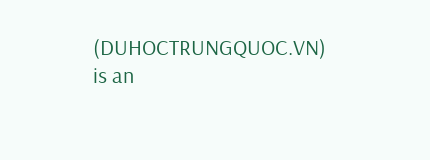(DUHOCTRUNGQUOC.VN) is an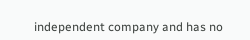independent company and has no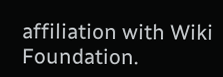affiliation with Wiki Foundation.